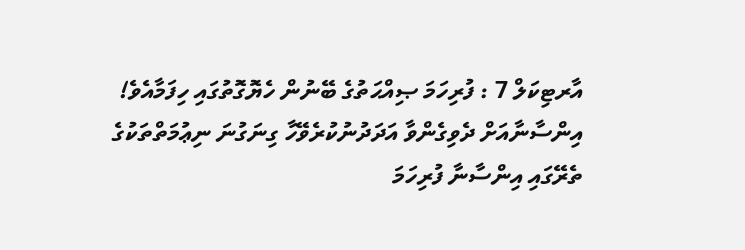އާރޓިކަލް 7 : ފުރިހަމަ ޞިއްޙަތުގެ ބޭނުން ހެޔޮގޮތުގައި ހިފަމާއެވެ!
އިންސާނާއަށް ދެވިގެންވާ އަދަދުނުކުރެވޭހާ ގިނަގުނަ ނިޢުމަތްތަކުގެ ތެރޭގައި އިންސާނާ ފުރިހަމަ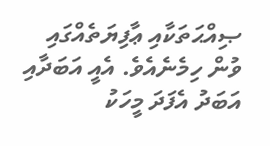ޞިއްޙަތަކާއި ޢާފިޔަތެއްގައި ވުން ހިމެނެއެވެ. އެއީ އަބަދާއި އަބަދު އެފަދަ މީހަކު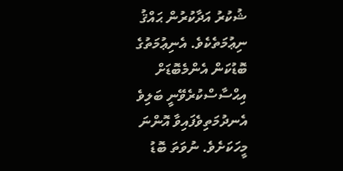ޝުކުރު އަދާކުރުން ޙައްޤު ނިޢުމަތެކެވެ. އެނިޢުމަތުގެ ބޮޑުކަން އެންމެބޮޑަށް އިޙްސާސްކުރެވޭނީ ބަލިވެ އެނދުމަތިވެފައިވާ އޮންނަ މީހަކަށެވެ. ނުވަތަ ބޮޑު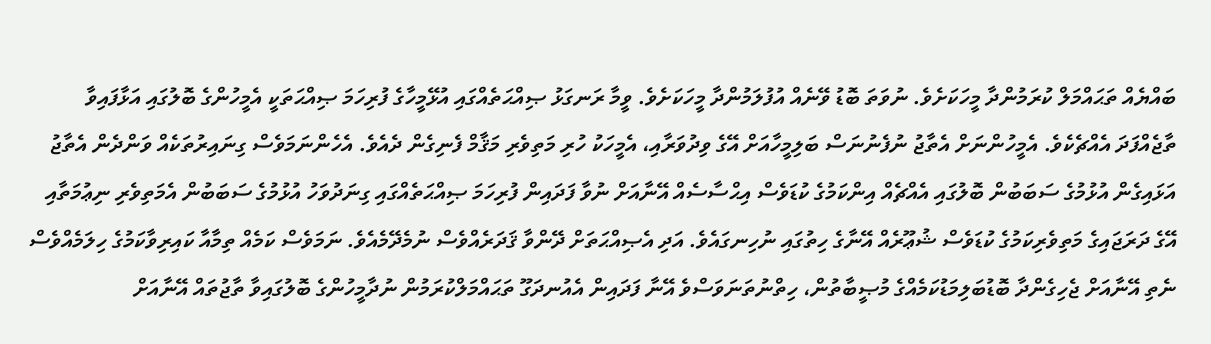ބައްޔެއް ތަޙައްމަލް ކުރަމުންދާ މީހަކަށެވެ. ނުވަތަ ބޮޑު ވޭނެއް އުފުލަމުންދާ މީހަކަށެވެ. ވީމާ ރަނގަޅު ޞިއްޙަތެއްގައި އުޅޭމީހާގެ ފުރިހަމަ ޞިއްޙަތަކީ އެމީހުންގެ ބޮލުގައި އަޅާފައިވާ ތާޖެއްފަދަ އެއްޗެކެވެ. އެމީހުންނަށް އެތާޖު ނުފެނުނަސް ބަލިމީހާއަށް އޭގެ ވިދުވަރާއި، އެމީހަކު ހުރި މަތިވެރި މަޤާމް ފެނިގެން ދެއެވެ. އެހެންނަމަވެސް ގިނައިރުތަކެއް ވަންދެން އެތާޖު އަޅައިގެން އުޅުމުގެ ސަބަބުން ބޮލުގައި އެއްޗެއް އިންކަމުގެ ކުޑަވެސް އިޙްސާސެއް އޭނާއަށް ނުވާ ފަދައިން ފުރިހަމަ ޞިއްޙަތެއްގައި ގިނަދުވަހު އުޅުމުގެ ސަބަބުން އެމަތިވެރި ނިޢުމަތާއި އޭގެ ދަރަޖައިގެ މަތިވެރިކަމުގެ ކުޑަވެސް ޝުޢޫރެއް އޭނާގެ ހިތުގައި ނުހިނގައެވެ. އަދި އެޞިއްޙަތަށް ދޭންވާ ޤަދަރެއްވެސް ނުމެދޭމެއެވެ. ނަމަވެސް ކަމެއް ތިމާއާ ކައިރިވާކަމުގެ ހިލަމެއްވެސް ނެތި އޭނާއަށް ޖެހިގެންދާ ބޮޑުބަލިމަޑުކަމެއްގެ މުޞީބާތުން، ހިތްނުތަނަވަސްވެ އޭނާ ފަދައިން އެއުނދަގޫ ތަޙައްމަލްކުރަމުން ނުދާމީހުންގެ ބޮލުގައިވާ ތާޖުތައް އޭނާއަށް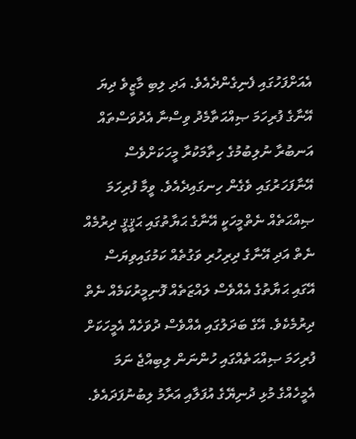އެއަށްފަހުގައި ފެނިގެންދެއެވެ. އަދި ލިބި މާޒީވެ ދިޔަ އޭނާގެ ފުރިހަމަ ޞިއްޙަތާމެދު ވިސްނާ އެދުވަސްތައް އަނބުރާ ނުލިބުމުގެ ހިތާމަކުރާ މީހަކަށްވެސް އޭނާފަހަރުގައި ވެގެން ހިނގައިދެއެވެ. ވީމާ ފުރިހަމަ ޞިއްޙަތެއް ނެތްމީހަކީ އޭނާގެ ޙަޔާތުގައި ޙަޤީޤީ ދިރުމެއް ނެތް އަދި އޭނާގެ ދިރިހުރި ވަގުތެއް ކަމުގައިވިޔަސް އޭގައި ޙަޔާތުގެ އެއްވެސް ލައްޒަތެއް ފޮނިމީރުކަމެއް ނެތް ދިރުމެކެވެ. އޭގެ ބަދަލުގައި އެއްވެސް ދުވަހެއް އެމީހަކަށް ފުރިހަމަ ޞިއްޙަތެއްގައި ހުންނަން ލިބިއްޖެ ނަމަ އެމީހެއްގެ މުޅި ދުނިޔޭގެ އުފަލާއި އަރާމު ލިބުނުފަދައެވެ.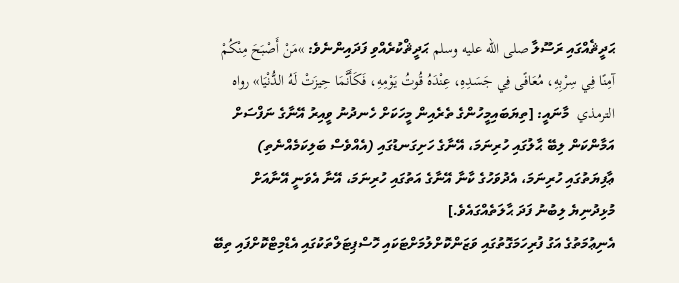ޙަދީޘެއްގައި ރަސޫލާ صلى الله عليه وسلم ޙަދީޘްކުރެއްވި ފަދައިންނެވެ: »مَنْ أَصْبَحَ مِنْكُمْ آمِنًا فِي سِرْبِهِ، مُعَافًى فِي جَسَدِهِ، عِنْدَهُ قُوتُ يَوْمِهِ، فَكَأَنَّمَا حِيزَتْ لَهُ الدُّنْيَا» رواه الترمذي  މާނައީ: [ތިޔަބައިމީހުންގެ ތެރެއިން މީހަކަށް ހެނދުނު ވީއިރު އޭނާގެ ނަފްސަށް އަމާންކަން ލިބޭ ޙާލުގައި ހުރިނަމަ، އޭނާގެ ހަށިގަނޑުގައި (އެއްވެސް ބަލިކަމެއްނެތި) ޢާފިޔަތުގައި ހުރިނަމަ، އެދުވަހުގެ ކާނާ އޭނާގެ އަތުގައި ހުރިނަމަ، އޭނާ އެވަނީ އޭނާއަށް މުޅިދުނިޔެ ލިބުނު ފަދަ ޙާލަތެއްގައެވެ.]
އެނިޢުމަތުގެ އަގު ފުރިހަމަގޮތުގައި ވަޒަންކޮށްލުމަށްޓަކައި ހޮސްޕިޓަލްތަކުގައި އެޑްމިޓްކޮށްފައި ތިބޭ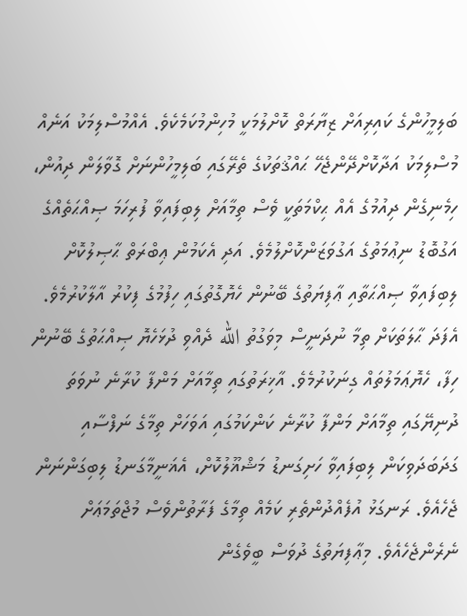ބަލިމީހުންގެ ކައިރިއަށް ޒިޔާރަތް ކޮށްލުމަކީ މުހިންމުކަމެކެވެ. އެއްމުސްލިމަކު އަނެއް މުސްލިމަކު އަދާކޮށްދޭންޖެހޭ ޙައްޤުތަކުގެ ތެރޭގައި ބަލިމީހުންނަށް ގޮވާލަން ދިއުން، ހިމެނިގެން ދިއުމުގެ އެއް ޙިކްމަތަކީ ވެސް ތިމާއަށް ލިބިފައިވާ ފުރިހަމަ ޞިއްޙަތެއްގެ އަގުބޮޑު ނިޢުމަތުގެ އަގުވަޒަންކޮށްލުމެވެ. އަދި އެކަމުން ޢިބްރަތް ޙާޞިލުކޮށް ލިބިފައިވާ ޞިއްޙަތާއި ޢާފިޔަތުގެ ބޭނުން ހެޔޮގޮތުގައި ހިފުމުގެ ފިކުރު އާލާކުރުމެވެ. އެފަދަ ޙާލަތަކަށް ތިމާ ނުދަނީސް މިވަގުތު الله ދެއްވި ދުޅަހެޔޮ ޞިއްޙަތުގެ ބޭނުން ހިފާ، ހެޔޮޢަމަލުތައް ގިނަކުރުމެވެ. އާޚިރަތުގައި ތިމާއަށް މަންފާ ކުރާނެ ނުވަތަ ދުނިޔޭގައި ތިމާއަށް މަންފާ ކުރާނެ ކަންކަމުގައި އަވަހަށް ތިމާގެ ނަފްސާއި ގަދަބަދަވިކަން ލިބިފައިވާ ހަށިގަނޑު މަޝްޣޫލުކޮށް، އެޣަނީމާގަނޑު ލިބިގަންނަން ޖެހެއެވެ. ރަނގަޅު އުފެއްދުންތެރި ކަމެއް ތިމާގެ ފަރާތުންވެސް މުޖްތަމަޢަށް ނެރެންޖެހެއެވެ. މިޢާފިޔަތުގެ ދުވަސް ބީވެގެން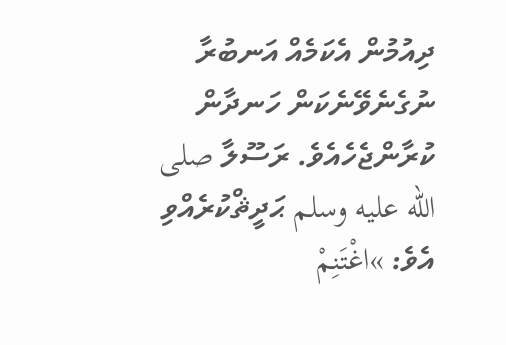ދިއުމުން އެކަމެއް އަނބުރާ ނުގެނެވޭނެކަން ހަނދާން ކުރާންޖެހެއެވެ. ރަސޫލާ صلى الله عليه وسلم ޙަދީޘްކުރެއްވި އެވެ: »اغْتَنِمْ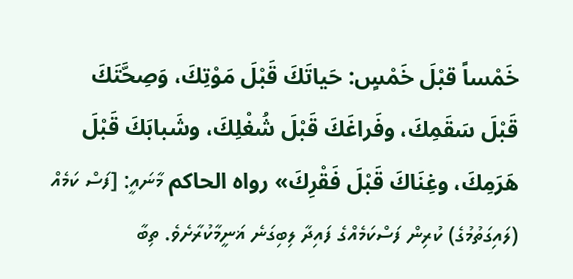خَمْساً قبْلَ خَمْسٍ: حَياتَكَ قَبْلَ مَوْتِكَ، وَصِحَّتَكَ قَبْلَ سَقَمِكَ، وفَراغَكَ قَبْلَ شُغْلِكَ، وشَبابَكَ قَبْلَ هَرَمِكَ، وغِنَاكَ قَبْلَ فَقْرِكَ» رواه الحاكم މާނައީ: [ފަސް ކަމެއް (ލައިގަތުމުގެ) ކުރިން ފަސްކަމެއްގެ ފައިދާ ލިބިގަނެ ޣަނީމާކުރާށެވެ. ތިބާ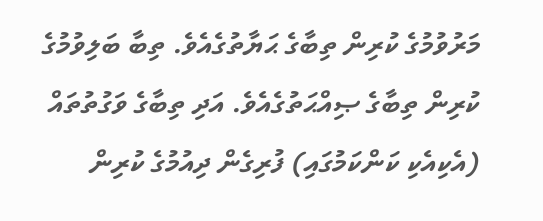މަރުވުމުގެ ކުރިން ތިބާގެ ޙަޔާތުގެއެވެ. ތިބާ ބަލިވުމުގެ ކުރިން ތިބާގެ ޞިއްޙަތުގެއެވެ. އަދި ތިބާގެ ވަގުތުތައް (އެކިއެކި ކަންކަމުގައި) ފުރިގެން ދިއުމުގެ ކުރިން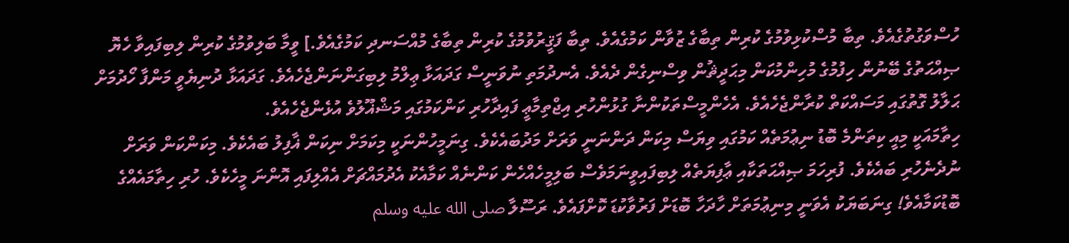ހުސްވަގުތުގެއެވެ. ތިބާ މުސްކުޅިވުމުގެ ކުރިން ތިބާގެ ޒުވާން ކަމުގެއެވެ. ތިބާ ފަޤީރުވުމުގެ ކުރިން ތިބާގެ މުއްސަނދި ކަމުގެއެވެ.] ވީމާ ބަލިވުމުގެ ކުރިން ލިބިފައިވާ ހެޔޮ ޞިއްޙަތުގެ ބޭނުން ހިފުމުގެ މުހިންމުކަން މިޙަދީޘުން ވިސްނިގެން ދެއެވެ. އެނދުމަތި ނުވަނީސް ގަދައަޅާ ޢިލްމު ލިބިގަންނަންޖެހެއެވެ. ގަދައަޅާ ދުނިޔެވީ މަންފާ ހޯދުމަށް ޙަލާލު ގޮތުގައި މަސައްކަތް ކުރާންޖެހެއެވެ. އެހެންމީސްތަކުންނާ ގުޅުންހުރި އިޖްތިމާޢީ ފައިދާހުރި ކަންކަމުގައި މަޝްޣޫލުވެ އުޅެންޖެހެއެވެ.
ހިތާމައަކީ މިއީ ކިތަންމެ ބޮޑު ނިޢުމަތެއް ކަމުގައި ވިޔަސް މިކަން ދަންނަނީ ވަރަށް މަދުބައެކެވެ. ގިނަމީހުންނަކީ މިކަމަށް ނިކަން ޣާފިލު ބައެކެވެ. މިކަންކަން ވަރަށް ނުދެނެހުރި ބައެކެވެ. ފުރިހަމަ ޞިއްޙަތަކާއި ޢާފިޔަތެއް ލިބިފައިވީނަމަވެސް ބަލިމީހެއްހެން ކަންނެއް ކަމާއެކު އެދުމައްޗަށް އެއްލިފައި އޮންނަ މީހެކެވެ. ހުރި ހިތާމައެއްގެ ބޮޑުކަމާއެވެ! ގިނަބަޔަކު އެވަނީ މިނިޢުމަތަށް ހާދަހާ ބޮޑަށް ފަރުވާކުޑަ ކޮށްފައެވެ. ރަސޫލާ صلى الله عليه وسلم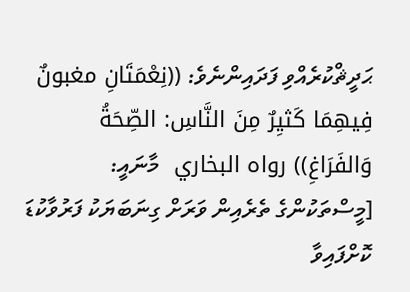ޙަދީޘްކުރެއްވި ފަދައިންނެވެ: ((نِعْمَتَانِ مغبونٌ فِيهِمَا كَثيِرٌ مِنَ النَّاسِ: الصِّحَةُ وَالفَرَاغِ)) رواه البخاري  މާނައީ: [މީސްތަކުންގެ ތެރެއިން ވަރަށް ގިނަބަޔަކު ފަރުވާކުޑަ ކޮށްފައިވާ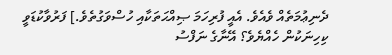ދެނިޢުމަތެއް ވެއެވެ. އެއީ ފުރިހަމަ ޞިއްޙަތަކާއި ހުސްވަގުތެވެ.] ފަރުވާކުޑަވީ ކިހިނަކުން ހެއްޔެވެ؟ އޭނާގެ ނަފްސު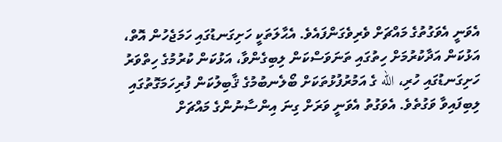އެވަނީ އެވަގުތުގެ މައްޗަށް ވެރިވެގަންފައެވެ. އެޙާލަތަކީ ހަށިގަނޑުގައި ހަމަޖެހުން އޮތް، އަޅުކަން އަދާކުރުމަށް ހިތުގައި ތަނަވަސްކަން ލިބިގެންވާ، އަޅުކަން ކުރުމުގެ ހިތްވަރު ހަށިގަނޑުގައި ހުރި، الله ގެ އަމުރުފުޅުތަކަށް ބޯލެނބުމުގެ ޤާބިލުކަން ފުރިހަމަގޮތުގައި ލިބިފައިވާ ވަގުތެވެ. އެވަގުތު އެވަނީ ވަރަށް ގިނަ އިންސާނުންގެ މައްޗަށް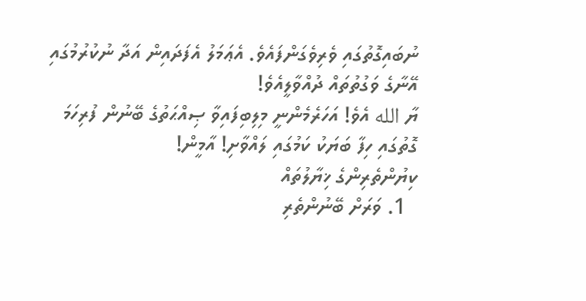ނުބައިގޮތުގައި ވެރިވެގަންފައެވެ. އެޢަމަލު އެފަދައިން އަދާ ނުކުރުމުގައި އޭނާގެ ވަގުތުތައް ދުއްވާލީއެވެ!
ޔާ الله އެވެ! އަހަރެމެންނީ މިލިބިފައިވާ ޞިއްޙަތުގެ ބޭނުން ފުރިހަމަ ގޮތުގައި ހިފާ ބަޔަކު ކަމުގައި ލައްވާށި! އާމީން!
ކިޔުންތެރިންގެ ޚިޔާލުތައް
  1. ވަރަށް ބޭނުންތެރި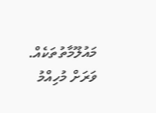މައުލޫމާތުތަކެއް. ވަރަށް މުހިއްމު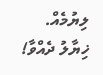ލިޔުމެއް.
ޚިޔާލު ދެއްވާ!